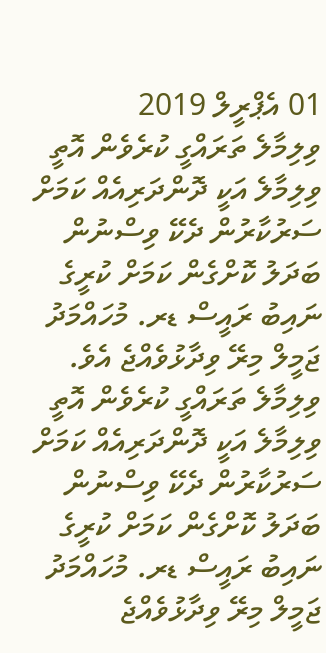01 އެޕްރީލް 2019
ވިލިމާލެ ތަރައްގީ ކުރެވެން އޮތީ ވިލިމާލެ އަކީ ދޮންދަރިއެއް ކަމަށް ސަރުކާރުން ދެކޭ ވިސްނުން ބަދަލު ކޮށްގެން ކަމަށް ކުރީގެ ނައިބު ރައީސް ޑރ. މުހައްމަދު ޖަމީލް މިރޭ ވިދާޅުވެއްޖެ އެވެ.
ވިލިމާލެ ތަރައްގީ ކުރެވެން އޮތީ ވިލިމާލެ އަކީ ދޮންދަރިއެއް ކަމަށް ސަރުކާރުން ދެކޭ ވިސްނުން ބަދަލު ކޮށްގެން ކަމަށް ކުރީގެ ނައިބު ރައީސް ޑރ. މުހައްމަދު ޖަމީލް މިރޭ ވިދާޅުވެއްޖެ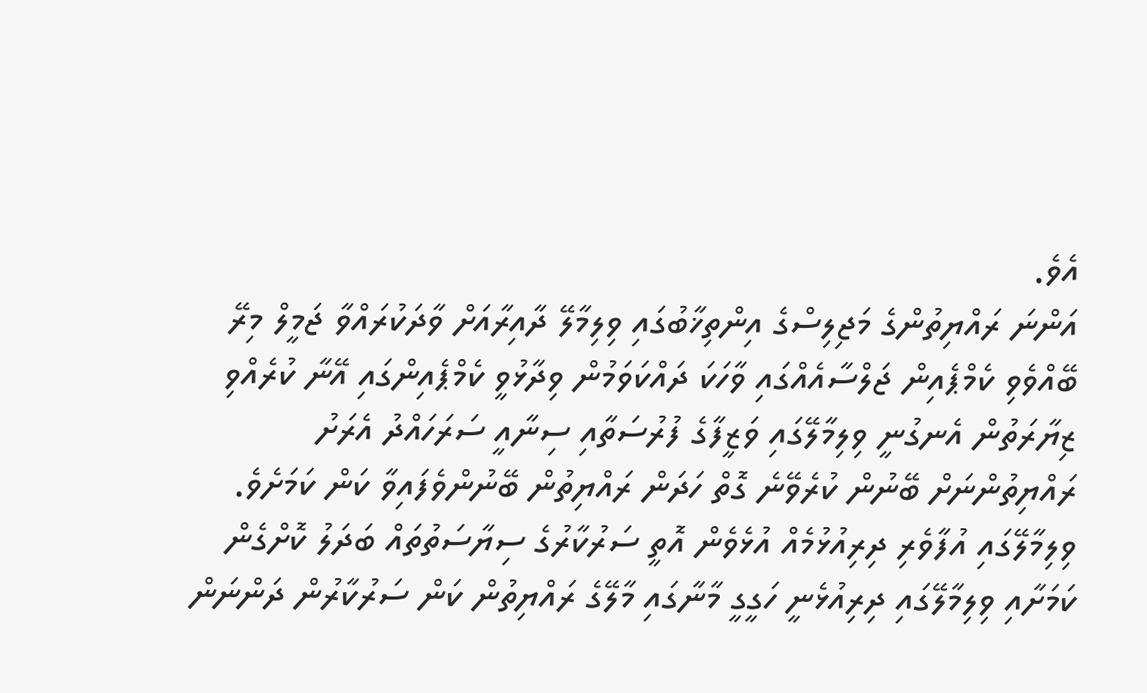އެވެ.
އަންނަ ރައްޔިތުންގެ މަޖިލިސްގެ އިންތިޚާބުގައި ވިލިމާލޭ ދާއިރާއަށް ވާދަކުރައްވާ ޖަމީލް މިރޭ ބޭއްވެވި ކެމްޕެއިން ޖަލްސާއެއްގައި ވާހަކަ ދައްކަވަމުން ވިދާޅުވީ ކެމްޕެއިންގައި އޭނާ ކުރެއްވި ޒިޔާރަތުން އެނގުނީ ވިލިމާލޭގައި ވަޒީފާގެ ފުރުސަތާއި ސިނާއީ ސަރަހައްދު އެރަށު ރައްޔިތުންނަށް ބޭނުން ކުރެވޭނެ ގޮތް ހަދަން ރައްޔިތުން ބޭނުންވެފައިވާ ކަން ކަމަށެވެ. ވިލިމާލޭގައި އުފާވެރި ދިރިއުޅުމެއް އުޅެވެން އޮތީ ސަރުކާރުގެ ސިޔާސަތުތައް ބަދަލު ކޮށްގެން ކަމަށާއި ވިލިމާލޭގައި ދިރިއުޅެނީ ހަގީގީ މާނާގައި މާލޭގެ ރައްޔިތުން ކަން ސަރުކާރުން ދަންނަން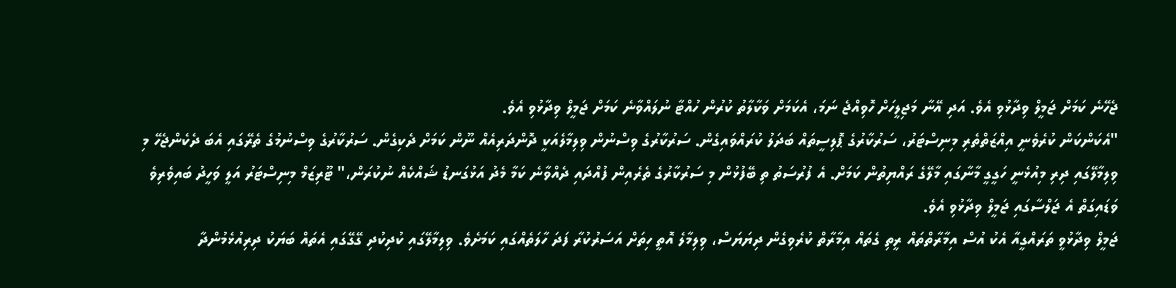ޖެހޭނެ ކަމަށް ޖަމީލް ވިދާޅުވި އެވެ. އަދި އޭނާ މަޖިލީހަށް ހޮވިއްޖެ ނަމަ، އެކަމަށް ވަކާލާތު ކުރުން ހުއްޓާ ނުލައްވާނެ ކަމަށް ޖަމީލް ވިދާޅުވި އެވެ.
"އެކަންކަން ކުރެވެނީ އިއްޒަތްތެރި މިނިސްޓަރު، ސަރުކާރުގެ ޕޮލިސީތައް ބަދަލު ކުރައްވައިގެން. ސަރުކާރުގެ ވިސްނުން ވިލިމާލެއަކީ ދޮންދަރިއެއް ނޫން ކަމަށް ދެކިގެން. ސަރުކާރުގެ ވިސްނުމުގެ ތެރޭގައި އެބަ ދެކެންޖެހޭ މި ވިލިމާލޭގައި ދިރި މިއުޅެނީ ހަގީގީ މާނާގައި މާލޭގެ ރައްޔިތުން ކަމަށް. އެ ފުރުސަތު ތި ބޭފުޅުން މި ސަރުކާރުގެ ތެރެއިން ފުއްދައި ދެއްވާނެ ކަމާ މެދު އަޅުގަނޑު ޝައްކެއް ނުކުރަން،" ޓޫރިޒަމް މިނިސްޓަރު އަލީ ވަހީދު ބައިވެރިވެ ވަޑައިގަތް އެ ޖަލްސާގައި ޖަމީލް ވިދާޅުވި އެވެ.
ޖަމީލް ވިދާޅުވީ ތަރައްގީއާ އެކު އުސް އިމާރާތްތައް ރީތި ގެތައް އިމާރާތް ކުރެވިގެން ދިޔަޔަސް، ވިލިމާލެ އޮތީ ހިތަށް އަސަރުކުރާ ފަދަ ހާލަތެއްގައި ކަމަށެވެ. ވިލިމާލޭގައި ކުދިކުދި ގޭގޭގައި އެތައް ބަޔަކު ދިރިއުޅެމުންދާ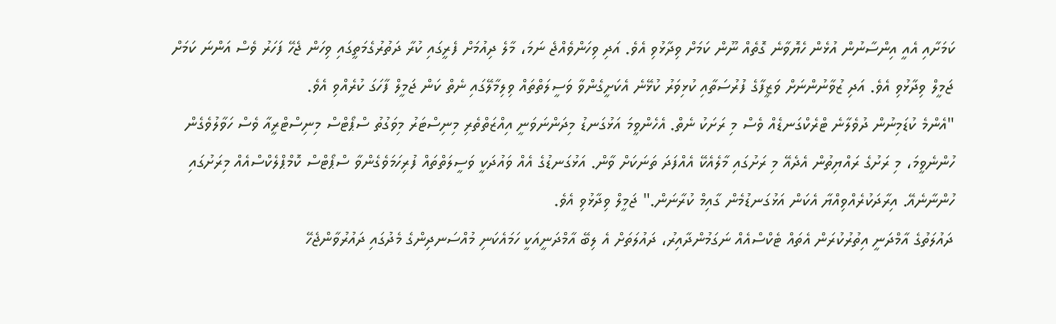ކަމަށާއި އެއީ އިންސާނުން އުޅެން ހެޔޮވާނެ ގޮތެއް ނޫން ކަމަށް ވިދާޅުވި އެވެ. އަދި ވިހަންވެއްޖެ ނަމަ، މާލެ ދިއުމަށް ފެރީގައި ކުރާ ދަތުރުގެމަތީގައި ވިހަން ޖެހޭ ފަހަރު ވެސް އަންނަ ކަމަށް ޖަމީލް ވިދާޅުވި އެވެ. އަދި ޒުވާނުންނަށް ވަޒީފާގެ ފުރުސަތާއި ކުޅިވަރު ކުޅޭނެ އެކަށީގެންވާ ވަސީލަތްތައް ވިލިމާލޭގައި ނެތް ކަން ޖަމީލް ފާހަގަ ކުރެއްވި އެވެ.
"އެންމެ ކުޑަމިނުން ދުވެލާނެ ޓްރެކްގަނޑެއް ވެސް މި ރަށަކު ނެތް. އެހެންވީމަ އަޅުގަނޑު މިދަންނަވަނީ އިއްޒަތްތެރި މިނިސްޓަރު މިވަގުތު ސްޕޯޓްސް މިނިސްޓްރީއާ ވެސް ހަވާލުވެގެން ހުންނެވީމަ، މި ރަށުގެ ރައްޔިތުން އެދެއޭ މި ރަށުގައި މާލެއެކޭ އެއްފަދަ ތަނަކަށް ވާން. އަޅުގަނޑުގެ އެއް ވައުދަކީ ވަސީލަތްތައް ފުރިހަމަވެގެންވާ ސްޕޯޓްސް ކޮމްޕްލެކްސްއެއް މިރަށުގައި ހުންނާނެއޭ. އިރާދަކުރެއްވިއްޔާ އެކަން އަޅުގަނޑުމެން ގާއިމް ކުރާނަން." ޖަމީލް ވިދާޅުވި އެވެ.
ދައުލަތުގެ އާމްދަނީ އިތުރުކުރަން އެތައް ޓެކްސްއެއް ނަގަމުންދާއިރު، ދައުލަތަށް އެ ލިބޭ އާމްދަނީއަކީ ހަމައެކަނި މުއްސަނދިންގެ މެދުގައި ދައުރުވާންޖެހޭ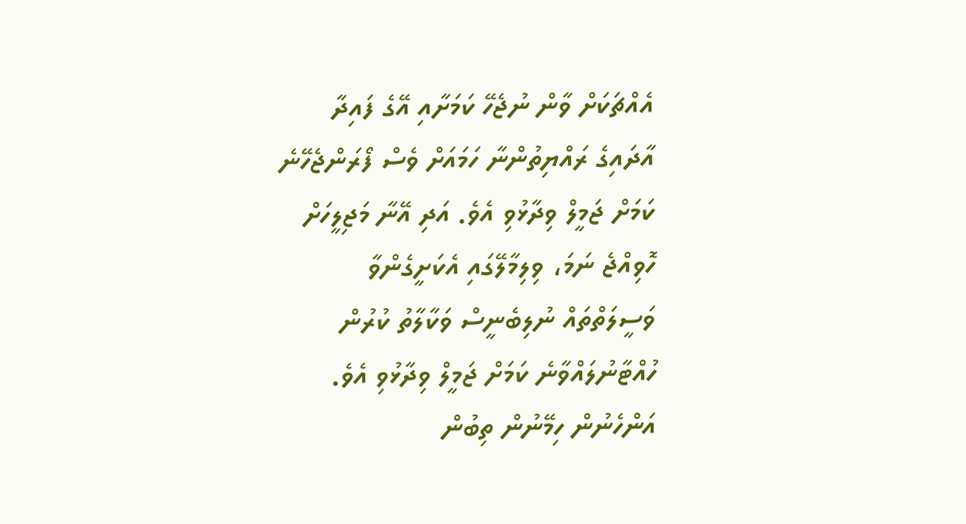އެއްޗަކަށް ވާން ނުޖެހޭ ކަމަށާއި އޭގެ ފައިދާ އާދައިގެ ރައްޔިތުންނާ ހަމައަށް ވެސް ފޯރަންޖެހޭނެ ކަމަށް ޖަމީލް ވިދާޅުވި އެވެ. އަދި އޭނާ މަޖިލީހަށް ހޮވިއްޖެ ނަމަ، ވިލިމާލޭގައި އެކަށީގެންވާ ވަސީލަތްތައް ނުލިބެނީސް ވަކާލާތު ކުރުން ހުއްޓާނުލައްވާނެ ކަމަށް ޖަމީލް ވިދާޅުވި އެވެ.
އަންހެނުން ހިމޭނުން ތިބުން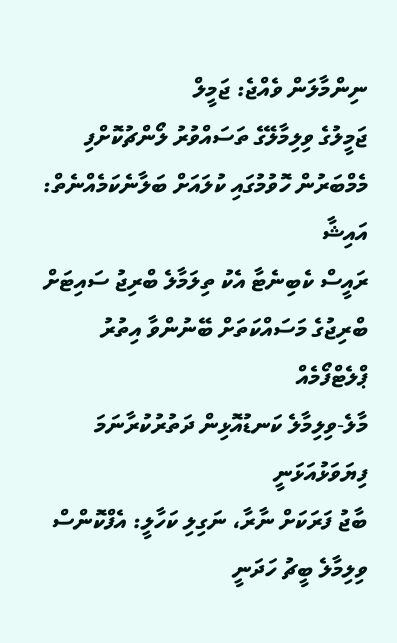ނިންމާލަން ވެއްޖެ: ޖަމީލް
ޖަމީލުގެ ވިލިމާލޭގެ ތަސައްވުރު ލޯންޗުކޮށްފި
މެމްބަރުން ހޮވުމުގައި ކުލައަށް ބަލާނެކަމެއްނެތް: އައިޝާ
ރައީސް ކެބިނެޓާ އެކު ތިލަމާލެ ބްރިޖު ސައިޓަށް
ބްރިޖުގެ މަސައްކަތަށް ބޭނުންވާ އިތުރު ޕްލެޓްފޯމެއް
މާލެ-ވިލިމާލެ ކަނޑުއޮޅިން ދަތުރުކުރާނަމަ ފިޔަވަޅުއަޅަނީ
ބާޖު ފަރަކަށް ނާރާ، ނަގިލި ކަހާލީ: އެފްކޮންސް
ވިލިމާލެ ބީޗު ހަދަނީ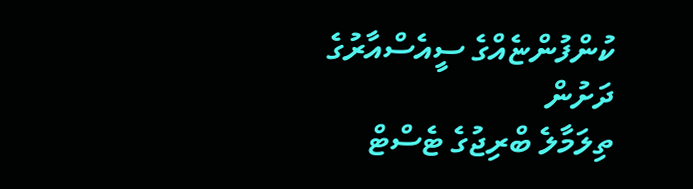ކުންފުންޏެއްގެ ސީއެސްއާރުގެ ދަށުން
ތިލަމާލެ ބްރިޖުގެ ޓެސްޓް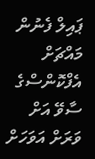ޕައިލް ފެނުން މައްޗަށް
އެފްކޮންސްގެ ސާވޭ އަށް ވަރަށް އަވަހަށް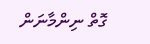ގޮތް ނިންމާނަން